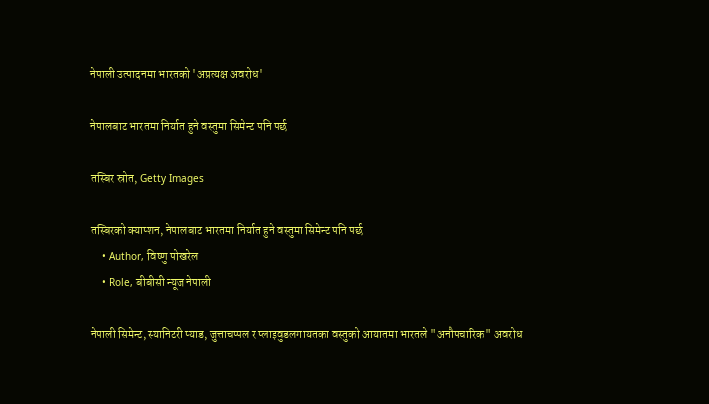नेपाली उत्पादनमा भारतको 'अप्रत्यक्ष अवरोध'

नेपालबाट भारतमा निर्यात हुने वस्तुमा सिमेन्ट पनि पर्छ

तस्बिर स्रोत, Getty Images

तस्बिरको क्याप्शन, नेपालबाट भारतमा निर्यात हुने वस्तुमा सिमेन्ट पनि पर्छ
    • Author, विष्णु पोखरेल
    • Role, बीबीसी न्यूज नेपाली

नेपाली सिमेन्ट, स्यानिटरी प्याड, जुत्ताचप्पल र प्लाइवुडलगायतका वस्तुको आयातमा भारतले "अनौपचारिक" अवरोध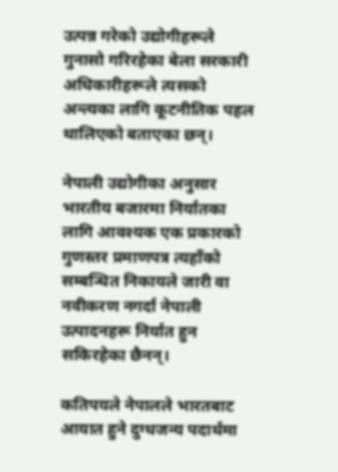उत्पन्न गरेको उद्योगीहरूले गुनासो गरिरहेका बेला सरकारी अधिकारीहरूले त्यसको अन्त्यका लागि कूटनीतिक पहल थालिएको बताएका छन्।

नेपाली उद्योगीका अनुसार भारतीय बजारमा निर्यातका लागि आवश्यक एक प्रकारको गुणस्तर प्रमाणपत्र त्यहाँको सम्बन्धित निकायले जारी वा नवीकरण नगर्दा नेपाली उत्पादनहरू निर्यात हुन सकिरहेका छैनन्।

कतिपयले नेपालले भारतबाट आयात हुने दुग्धजन्य पदार्थमा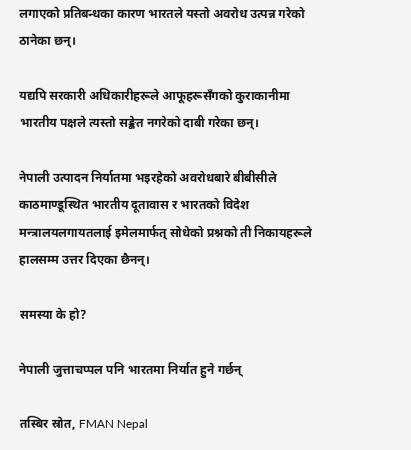लगाएको प्रतिबन्धका कारण भारतले यस्तो अवरोध उत्पन्न गरेको ठानेका छन्।

यद्यपि सरकारी अधिकारीहरूले आफूहरूसँगको कुराकानीमा भारतीय पक्षले त्यस्तो सङ्केत नगरेको दाबी गरेका छन्।

नेपाली उत्पादन निर्यातमा भइरहेको अवरोधबारे बीबीसीले काठमाण्डूस्थित भारतीय दूतावास र भारतको विदेश मन्त्रालयलगायतलाई इमेलमार्फत् सोधेको प्रश्नको ती निकायहरूले हालसम्म उत्तर दिएका छैनन्।

समस्या के हो?

नेपाली जुत्ताचप्पल पनि भारतमा निर्यात हुने गर्छन्

तस्बिर स्रोत, FMAN Nepal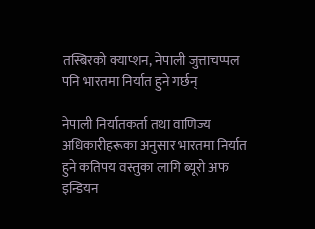तस्बिरको क्याप्शन, नेपाली जुत्ताचप्पल पनि भारतमा निर्यात हुने गर्छन्

नेपाली निर्यातकर्ता तथा वाणिज्य अधिकारीहरूका अनुसार भारतमा निर्यात हुने कतिपय वस्तुका लागि ब्यूरो अफ इन्डियन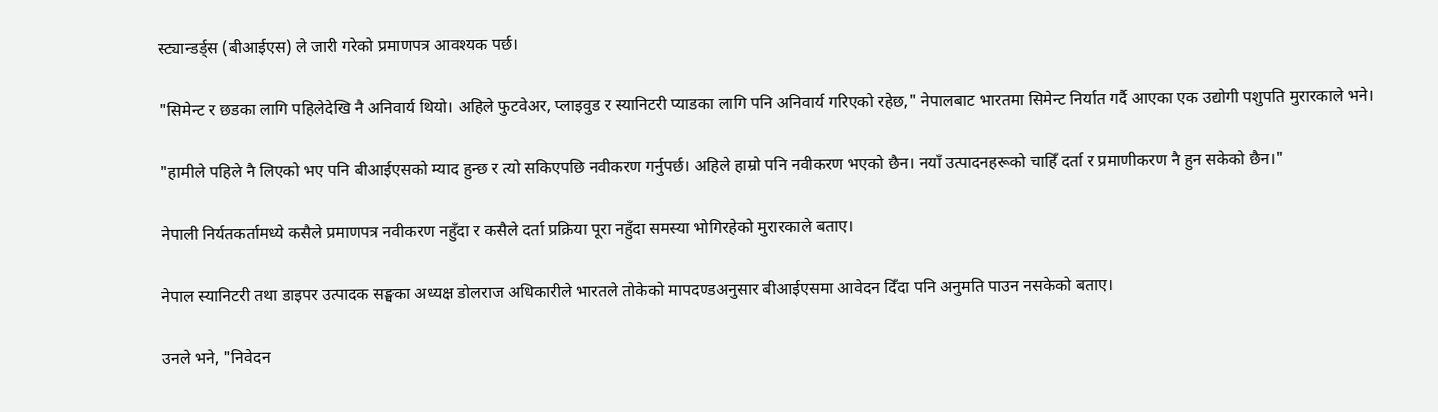स्ट्यान्डर्ड्स (बीआईएस) ले जारी गरेको प्रमाणपत्र आवश्यक पर्छ।

"सिमेन्ट र छडका लागि पहिलेदेखि नै अनिवार्य थियो। अहिले फुटवेअर, प्लाइवुड र स्यानिटरी प्याडका लागि पनि अनिवार्य गरिएको रहेछ," नेपालबाट भारतमा सिमेन्ट निर्यात गर्दै आएका एक उद्योगी पशुपति मुरारकाले भने।

"हामीले पहिले नै लिएको भए पनि बीआईएसको म्याद हुन्छ र त्यो सकिएपछि नवीकरण गर्नुपर्छ। अहिले हाम्रो पनि नवीकरण भएको छैन। नयाँ उत्पादनहरूको चाहिँ दर्ता र प्रमाणीकरण नै हुन सकेको छैन।"

नेपाली निर्यतकर्तामध्ये कसैले प्रमाणपत्र नवीकरण नहुँदा र कसैले दर्ता प्रक्रिया पूरा नहुँदा समस्या भोगिरहेको मुरारकाले बताए।

नेपाल स्यानिटरी तथा डाइपर उत्पादक सङ्घका अध्यक्ष डोलराज अधिकारीले भारतले तोकेको मापदण्डअनुसार बीआईएसमा आवेदन दिँदा पनि अनुमति पाउन नसकेको बताए।

उनले भने, "निवेदन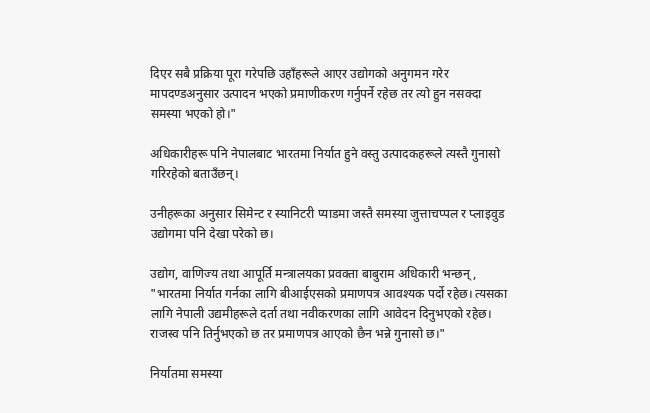दिएर सबै प्रक्रिया पूरा गरेपछि उहाँहरूले आएर उद्योगको अनुगमन गरेर मापदण्डअनुसार उत्पादन भएको प्रमाणीकरण गर्नुपर्ने रहेछ तर त्यो हुन नसक्दा समस्या भएको हो।"

अधिकारीहरू पनि नेपालबाट भारतमा निर्यात हुने वस्तु उत्पादकहरूले त्यस्तै गुनासो गरिरहेको बताउँछन्।

उनीहरूका अनुसार सिमेन्ट र स्यानिटरी प्याडमा जस्तै समस्या जुत्ताचप्पल र प्लाइवुड उद्योगमा पनि देखा परेको छ।

उद्योग, वाणिज्य तथा आपूर्ति मन्त्रालयका प्रवक्ता बाबुराम अधिकारी भन्छन्, "भारतमा निर्यात गर्नका लागि बीआईएसको प्रमाणपत्र आवश्यक पर्दो रहेछ। त्यसका लागि नेपाली उद्यमीहरूले दर्ता तथा नवीकरणका लागि आवेदन दिनुभएको रहेछ। राजस्व पनि तिर्नुभएको छ तर प्रमाणपत्र आएको छैन भन्ने गुनासो छ।"

निर्यातमा समस्या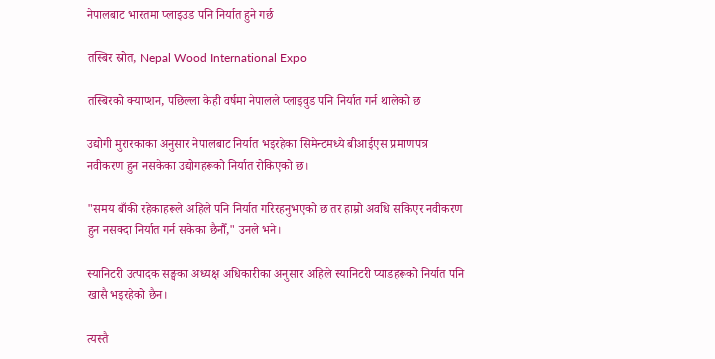नेपालबाट भारतमा प्लाइउड पनि निर्यात हुने गर्छ

तस्बिर स्रोत, Nepal Wood International Expo

तस्बिरको क्याप्शन, पछिल्ला केही वर्षमा नेपालले प्लाइवुड पनि निर्यात गर्न थालेको छ

उद्योगी मुरारकाका अनुसार नेपालबाट निर्यात भइरहेका सिमेन्टमध्ये बीआईएस प्रमाणपत्र नवीकरण हुन नसकेका उद्योगहरूको निर्यात रोकिएको छ।

"समय बाँकी रहेकाहरूले अहिले पनि निर्यात गरिरहनुभएको छ तर हाम्रो अवधि सकिएर नवीकरण हुन नसक्दा निर्यात गर्न सकेका छैनौँ," उनले भने।

स्यानिटरी उत्पादक सङ्घका अध्यक्ष अधिकारीका अनुसार अहिले स्यानिटरी प्याडहरूको निर्यात पनि खासै भइरहेको छैन।

त्यस्तै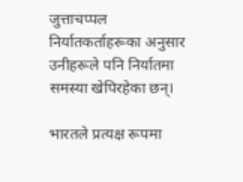जुत्ताचप्पल निर्यातकर्ताहरूका अनुसार उनीहरूले पनि निर्यातमा समस्या खेपिरहेका छन्।

भारतले प्रत्यक्ष रूपमा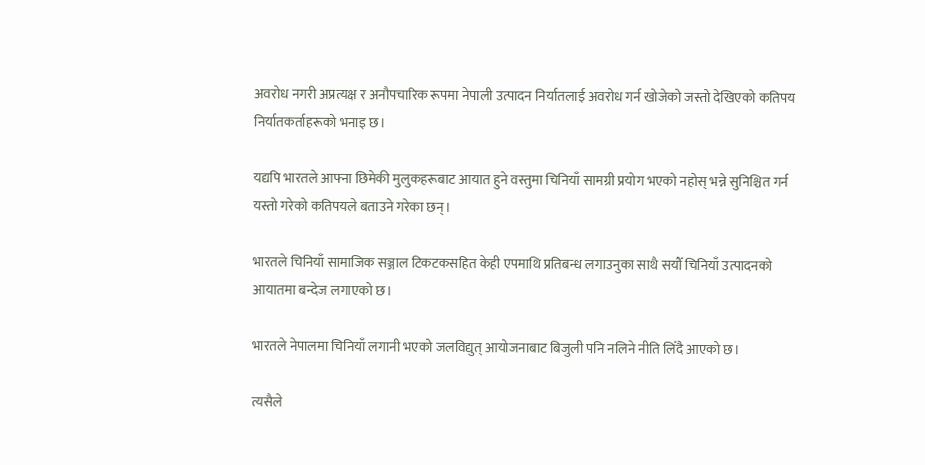अवरोध नगरी अप्रत्यक्ष र अनौपचारिक रूपमा नेपाली उत्पादन निर्यातलाई अवरोध गर्न खोजेको जस्तो देखिएको कतिपय निर्यातकर्ताहरूको भनाइ छ।

यद्यपि भारतले आफ्ना छिमेकी मुलुकहरूबाट आयात हुने वस्तुमा चिनियाँ सामग्री प्रयोग भएको नहोस् भन्ने सुनिश्चित गर्न यस्तो गरेको कतिपयले बताउने गरेका छन्।

भारतले चिनियाँ सामाजिक सञ्जाल टिकटकसहित केही एपमाथि प्रतिबन्ध लगाउनुका साथै सयौँ चिनियाँ उत्पादनको आयातमा बन्देज लगाएको छ।

भारतले नेपालमा चिनियाँ लगानी भएको जलविद्युत् आयोजनाबाट बिजुली पनि नलिने नीति लिँदै आएको छ।

त्यसैले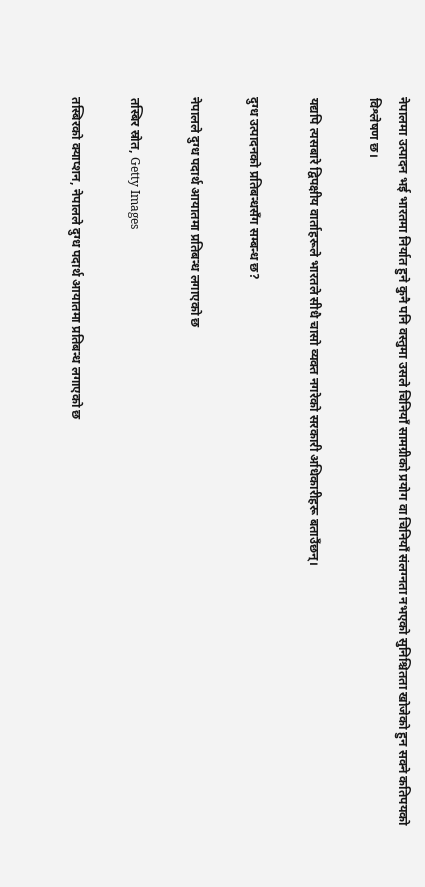नेपालमा उत्पादन भई भारतमा निर्यात हुने कुनै पनि वस्तुमा उसले चिनियाँ सामग्रीको प्रयोग वा चिनियाँ संलग्नता नभएको सुनिश्चितता खोजेको हुन सक्ने कतिपयको विश्लेषण छ।

यद्यपि त्यसबारे द्विपक्षीय वार्ताहरूले भारतले सीधै चासो व्यक्त नगरेको सरकारी अधिकारीहरू बताउँछन्।

दुग्ध उत्पादनको प्रतिबन्धसँग सम्बन्ध छ?

नेपालले दुग्ध पदार्थ आयातमा प्रतिबन्ध लगाएको छ

तस्बिर स्रोत, Getty Images

तस्बिरको क्याप्शन, नेपालले दुग्ध पदार्थ आयातमा प्रतिबन्ध लगाएको छ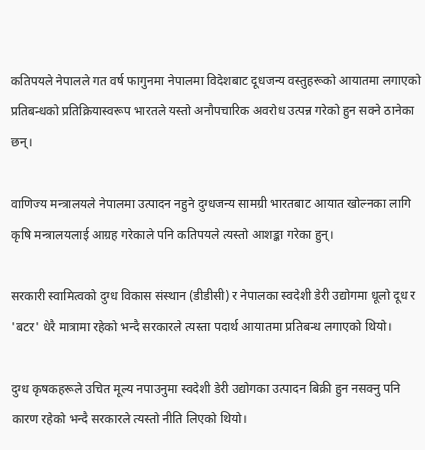कतिपयले नेपालले गत वर्ष फागुनमा नेपालमा विदेशबाट दूधजन्य वस्तुहरूको आयातमा लगाएको प्रतिबन्धको प्रतिक्रियास्वरूप भारतले यस्तो अनौपचारिक अवरोध उत्पन्न गरेको हुन सक्ने ठानेका छन्।

वाणिज्य मन्त्रालयले नेपालमा उत्पादन नहुने दुग्धजन्य सामग्री भारतबाट आयात खोल्नका लागि कृषि मन्त्रालयलाई आग्रह गरेकाले पनि कतिपयले त्यस्तो आशङ्का गरेका हुन्।

सरकारी स्वामित्वको दुग्ध विकास संस्थान (डीडीसी) र नेपालका स्वदेशी डेरी उद्योगमा धूलो दूध र 'बटर' धेरै मात्रामा रहेको भन्दै सरकारले त्यस्ता पदार्थ आयातमा प्रतिबन्ध लगाएको थियो।

दुग्ध कृषकहरूले उचित मूल्य नपाउनुमा स्वदेशी डेरी उद्योगका उत्पादन बिक्री हुन नसक्नु पनि कारण रहेको भन्दै सरकारले त्यस्तो नीति लिएको थियो।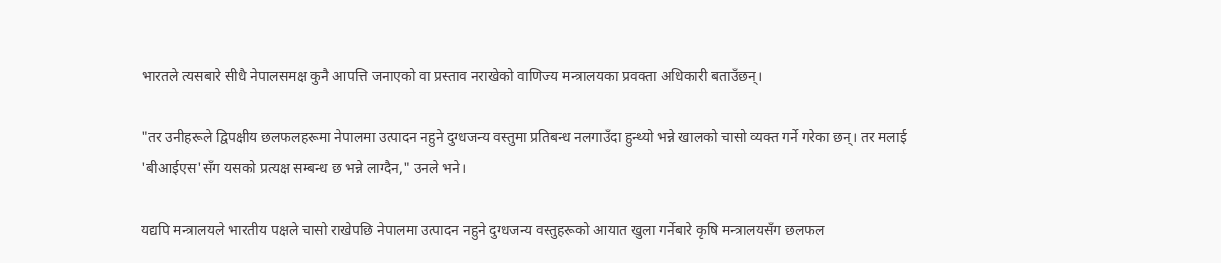भारतले त्यसबारे सीधै नेपालसमक्ष कुनै आपत्ति जनाएको वा प्रस्ताव नराखेको वाणिज्य मन्त्रालयका प्रवक्ता अधिकारी बताउँछन्।

"तर उनीहरूले द्विपक्षीय छलफलहरूमा नेपालमा उत्पादन नहुने दुग्धजन्य वस्तुमा प्रतिबन्ध नलगाउँदा हुन्थ्यो भन्ने खालको चासो व्यक्त गर्ने गरेका छन्। तर मलाई 'बीआईएस'सँग यसको प्रत्यक्ष सम्बन्ध छ भन्ने लाग्दैन," उनले भने।

यद्यपि मन्त्रालयले भारतीय पक्षले चासो राखेपछि नेपालमा उत्पादन नहुने दुग्धजन्य वस्तुहरूको आयात खुला गर्नेबारे कृषि मन्त्रालयसँग छलफल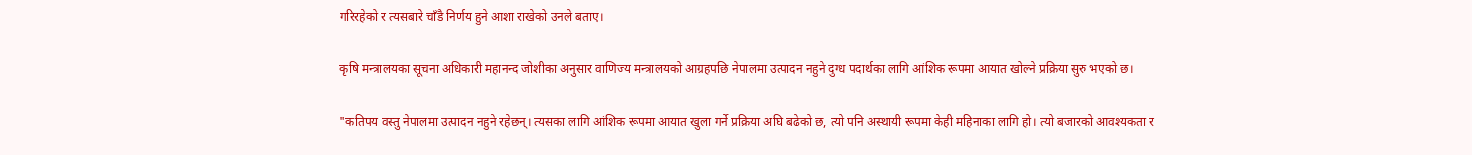गरिरहेको र त्यसबारे चाँडै निर्णय हुने आशा राखेको उनले बताए।

कृषि मन्त्रालयका सूचना अधिकारी महानन्द जोशीका अनुसार वाणिज्य मन्त्रालयको आग्रहपछि नेपालमा उत्पादन नहुने दुग्ध पदार्थका लागि आंशिक रूपमा आयात खोल्ने प्रक्रिया सुरु भएको छ।

"कतिपय वस्तु नेपालमा उत्पादन नहुने रहेछन्। त्यसका लागि आंशिक रूपमा आयात खुला गर्ने प्रक्रिया अघि बढेको छ, त्यो पनि अस्थायी रूपमा केही महिनाका लागि हो। त्यो बजारको आवश्यकता र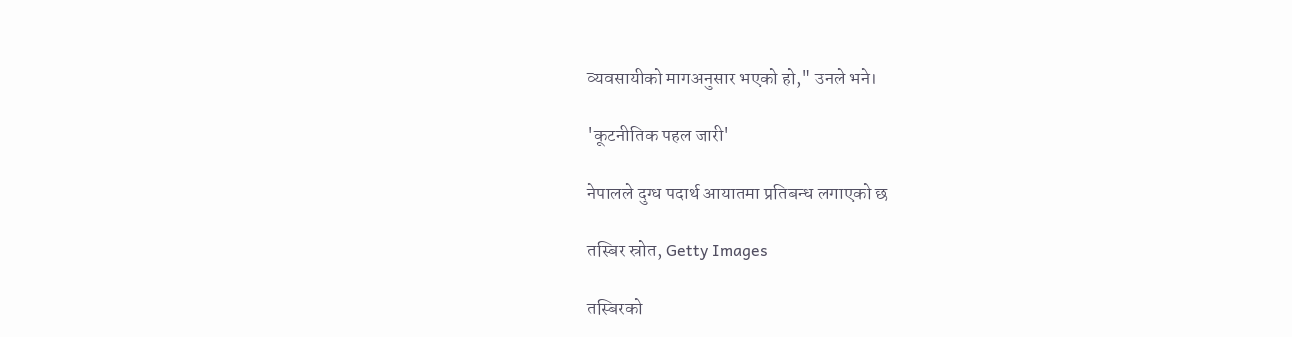व्यवसायीको मागअनुसार भएको हो," उनले भने।

'कूटनीतिक पहल जारी'

नेपालले दुग्ध पदार्थ आयातमा प्रतिबन्ध लगाएको छ

तस्बिर स्रोत, Getty Images

तस्बिरको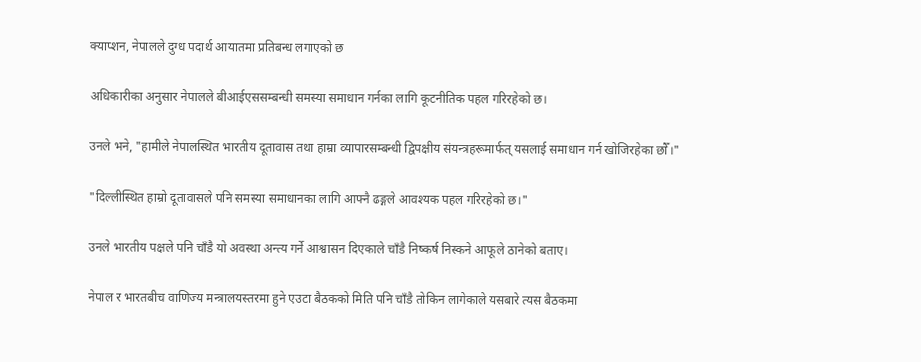क्याप्शन, नेपालले दुग्ध पदार्थ आयातमा प्रतिबन्ध लगाएको छ

अधिकारीका अनुसार नेपालले बीआईएससम्बन्धी समस्या समाधान गर्नका लागि कूटनीतिक पहल गरिरहेको छ।

उनले भने, "हामीले नेपालस्थित भारतीय दूतावास तथा हाम्रा व्यापारसम्बन्धी द्विपक्षीय संयन्त्रहरूमार्फत् यसलाई समाधान गर्न खोजिरहेका छौँ।"

"दिल्लीस्थित हाम्रो दूतावासले पनि समस्या समाधानका लागि आफ्नै ढङ्गले आवश्यक पहल गरिरहेको छ।"

उनले भारतीय पक्षले पनि चाँडै यो अवस्था अन्त्य गर्ने आश्वासन दिएकाले चाँडै निष्कर्ष निस्कने आफूले ठानेको बताए।

नेपाल र भारतबीच वाणिज्य मन्त्रालयस्तरमा हुने एउटा बैठकको मिति पनि चाँडै तोकिन लागेकाले यसबारे त्यस बैठकमा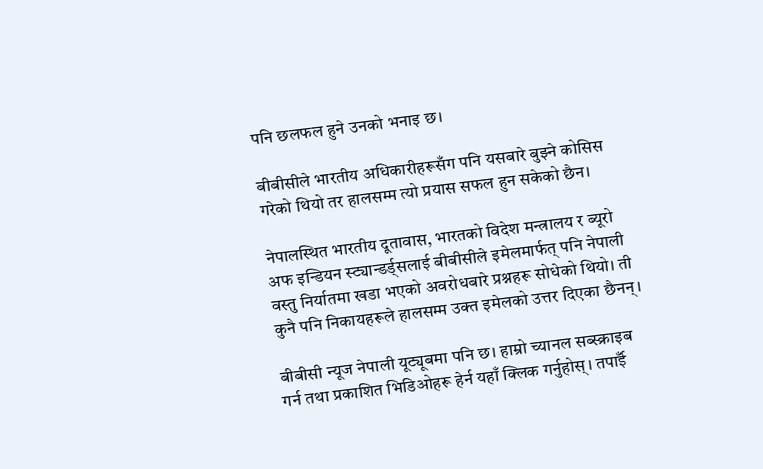पनि छलफल हुने उनको भनाइ छ।

बीबीसीले भारतीय अधिकारीहरूसँग पनि यसबारे बुझ्ने कोसिस गरेको थियो तर हालसम्म त्यो प्रयास सफल हुन सकेको छैन।

नेपालस्थित भारतीय दूतावास, भारतको विदेश मन्त्रालय र ब्यूरो अफ इन्डियन स्ट्यान्डर्ड्सलाई बीबीसीले इमेलमार्फत् पनि नेपाली वस्तु निर्यातमा खडा भएको अवरोधबारे प्रश्नहरू सोधेको थियो। ती कुनै पनि निकायहरूले हालसम्म उक्त इमेलको उत्तर दिएका छैनन्।

बीबीसी न्यूज नेपाली यूट्यूबमा पनि छ। हाम्रो च्यानल सब्स्क्राइब गर्न तथा प्रकाशित भिडिओहरू हेर्न यहाँ क्लिक गर्नुहोस्। तपाईँ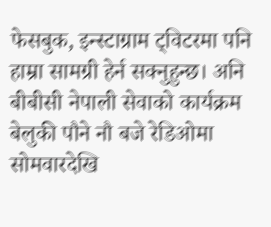फेसबुक, इन्स्टाग्राम ट्विटरमा पनि हाम्रा सामग्री हेर्न सक्नुहुन्छ। अनि बीबीसी नेपाली सेवाको कार्यक्रम बेलुकी पौने नौ बजे रेडिओमा सोमवारदेखि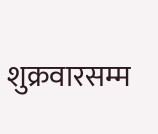शुक्रवारसम्म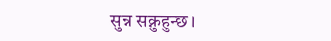सुन्न सक्नुहुन्छ।